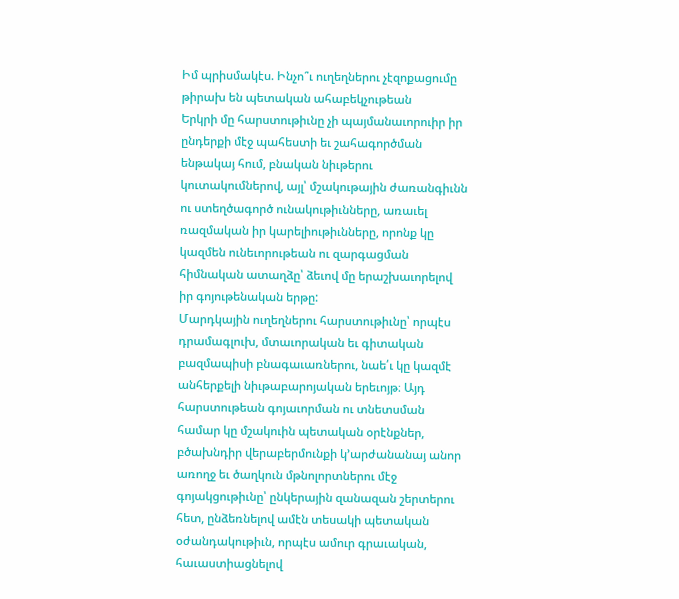Իմ պրիսմակէս. Ինչո՞ւ ուղեղներու չէզոքացումը թիրախ են պետական ահաբեկչութեան
Երկրի մը հարստութիւնը չի պայմանաւորուիր իր ընդերքի մէջ պահեստի եւ շահագործման ենթակայ հում, բնական նիւթերու կուտակումներով, այլ՝ մշակութային ժառանգիւնն ու ստեղծագործ ունակութիւնները, առաւել ռազմական իր կարելիութիւնները, որոնք կը կազմեն ունեւորութեան ու զարգացման հիմնական ատաղձը՝ ձեւով մը երաշխաւորելով իր գոյութենական երթը:
Մարդկային ուղեղներու հարստութիւնը՝ որպէս դրամագլուխ, մտաւորական եւ գիտական բազմապիսի բնագաւառներու, նաե՛ւ կը կազմէ անհերքելի նիւթաբարոյական երեւոյթ։ Այդ հարստութեան գոյաւորման ու տնետսման համար կը մշակուին պետական օրէնքներ, բծախնդիր վերաբերմունքի կ’արժանանայ անոր առողջ եւ ծաղկուն մթնոլորտներու մէջ գոյակցութիւնը՝ ընկերային զանազան շերտերու հետ, ընձեռնելով ամէն տեսակի պետական օժանդակութիւն, որպէս ամուր գրաւական, հաւաստիացնելով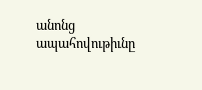անոնց ապահովութիւնը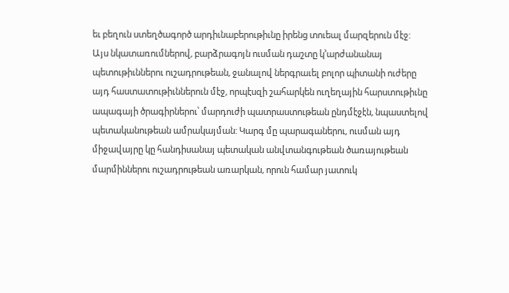եւ բեղուն ստեղծագործ արդիւնաբերութիւնը իրենց տուեալ մարզերուն մէջ:
Այս նկատառումներով, բարձրագոյն ուսման դաշտը կ’արժանանայ պետութիւններու ուշադրութեան, ջանալով ներգրաւել բոլոր պիտանի ուժերը այդ հաստատութիւններուն մէջ, որպէսզի շահարկեն ուղեղային հարստութիւնը ապագայի ծրագիրներու՝ մարդուժի պատրաստութեան ընդմէջէն, նպաստելով պետականութեան ամրակայման: Կարգ մը պարագաներու, ուսման այդ միջավայրը կը հանդիսանայ պետական անվտանգութեան ծառայութեան մարմիններու ուշադրութեան առարկան, որուն համար յատուկ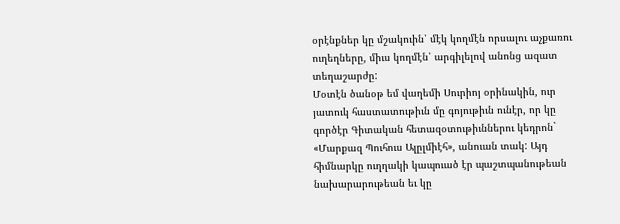օրէնքներ կը մշակուին՝ մէկ կողմէն որսալու աչքառու ուղեղները, միւս կողմէն՝ արգիլելով անոնց ազատ տեղաշարժը:
Մօտէն ծանօթ եմ վաղեմի Սուրիոյ օրինակին, ուր յատուկ հաստատութիւն մը գոյութիւն ունէր, որ կը գործէր Գիտական հետազօտութիւններու կեդրոն` «Մարքազ Պուհուս Ալըլմիէհ», անուան տակ: Այդ հիմնարկը ուղղակի կապուած էր պաշտպանութեան նախարարութեան եւ կը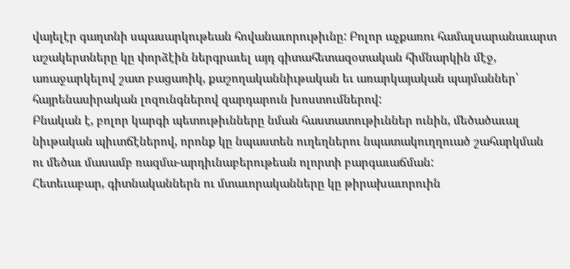վայելէր գաղտնի սպասարկութեան հովանաւորութիւնը: Բոլոր աչքառու համալսարանաւարտ աշակերտները կը փորձէին ներգրաւել այդ գիտահետազօտական հիմնարկին մէջ, առաջարկելով շատ բացառիկ, քաշողականնիւթական եւ առարկայական պայմաններ՝ հայրենասիրական լոզունգներով զարդարուն խոստումներով:
Բնական է, բոլոր կարգի պետութիւնները նման հաստատութիւններ ունին, մեծածաւալ նիւթական պիւտճէներով, որոնք կը նպաստեն ուղեղներու նպատակուղղուած շահարկման ու մեծաւ մասամբ ռազմա-արդիւնաբերութեան ոլորտի բարգաւաճման:
Հետեւաբար, գիտնականներն ու մտաւորականները կը թիրախաւորուին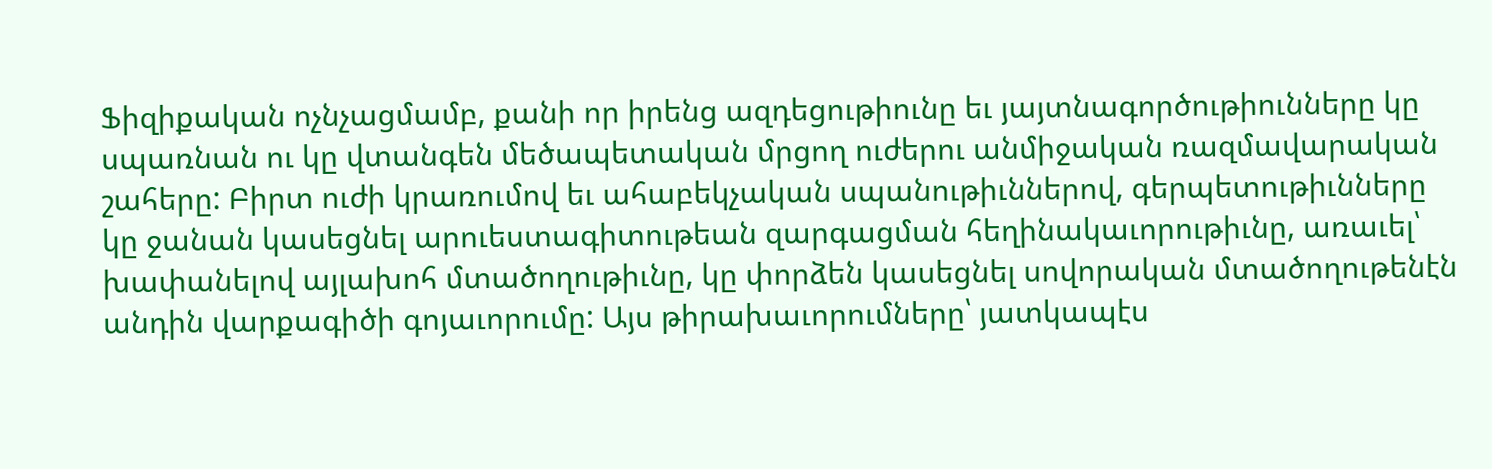Ֆիզիքական ոչնչացմամբ, քանի որ իրենց ազդեցութիունը եւ յայտնագործութիունները կը սպառնան ու կը վտանգեն մեծապետական մրցող ուժերու անմիջական ռազմավարական շահերը: Բիրտ ուժի կրառումով եւ ահաբեկչական սպանութիւններով, գերպետութիւնները կը ջանան կասեցնել արուեստագիտութեան զարգացման հեղինակաւորութիւնը, առաւել՝ խափանելով այլախոհ մտածողութիւնը, կը փորձեն կասեցնել սովորական մտածողութենէն անդին վարքագիծի գոյաւորումը: Այս թիրախաւորումները՝ յատկապէս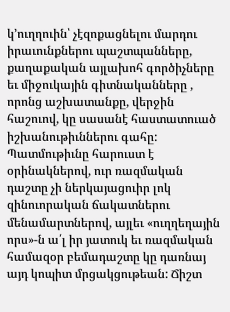կ’ուղղուին՝ չէզոքացնելու մարդու իրաւունքներու պաշտպանները, քաղաքական այլախոհ գործիչները եւ միջուկային գիտնականները , որոնց աշխատանքը, վերջին հաշուով, կը սասանէ հաստատուած իշխանութիւններու գահը:
Պատմութիւնը հարուստ է օրինակներով, ուր ռազմական դաշտը չի ներկայացուիր լոկ զինուորական ճակատներու մենամարտներով, այլեւ «ուղղեղային որս»-ն ա՛լ իր յատուկ եւ ռազմական համազօր բեմադաշտը կը դառնայ այդ կոպիտ մրցակցութեան: Ճիշտ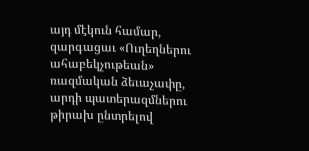այդ մէկուն համար, զարգացաւ «Ուղեղներու ահաբեկչութեան» ռազմական ձեւաչափը, արդի պատերազմներու թիրախ ընտրելով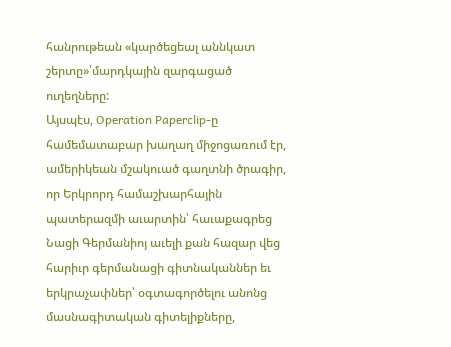հանրութեան «կարծեցեալ աննկատ շերտը»՝մարդկային զարգացած ուղեղները:
Այսպէս, Operation Paperclip-ը համեմատաբար խաղաղ միջոցառում էր, ամերիկեան մշակուած գաղտնի ծրագիր, որ Երկրորդ համաշխարհային պատերազմի աւարտին՝ հաւաքագրեց Նացի Գերմանիոյ աւելի քան հազար վեց հարիւր գերմանացի գիտնականներ եւ երկրաչափներ՝ օգտագործելու անոնց մասնագիտական գիտելիքները,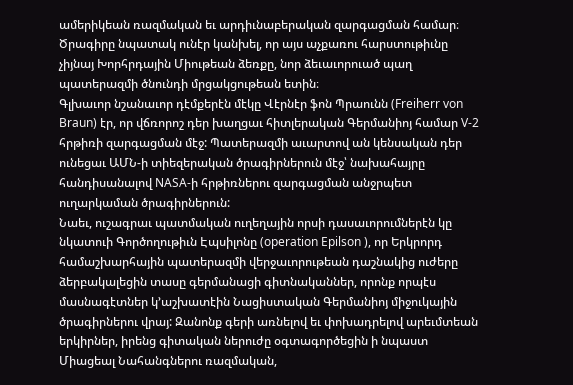ամերիկեան ռազմական եւ արդիւնաբերական զարգացման համար։ Ծրագիրը նպատակ ունէր կանխել, որ այս աչքառու հարստութիւնը չիյնայ Խորհրդային Միութեան ձեռքը, նոր ձեւաւորուած պաղ պատերազմի ծնունդի մրցակցութեան ետին։
Գլխաւոր նշանաւոր դէմքերէն մէկը Վէրնէր ֆոն Պրաունն (Freiherr von Braun) էր, որ վճռորոշ դեր խաղցաւ հիտլերական Գերմանիոյ համար V-2 հրթիռի զարգացման մէջ: Պատերազմի աւարտով ան կենսական դեր ունեցաւ ԱՄՆ-ի տիեզերական ծրագիրներուն մէջ՝ նախահայրը հանդիսանալով NASA-ի հրթիռներու զարգացման անջրպետ ուղարկաման ծրագիրներուն:
Նաեւ, ուշագրաւ պատմական ուղեղային որսի դասաւորումներէն կը նկատուի Գործողութիւն Էպսիլոնը (operation Epilson ), որ Երկրորդ համաշխարհային պատերազմի վերջաւորութեան դաշնակից ուժերը ձերբակալեցին տասը գերմանացի գիտնականներ, որոնք որպէս մասնագէտներ կ’աշխատէին Նացիստական Գերմանիոյ միջուկային ծրագիրներու վրայ: Զանոնք գերի առնելով եւ փոխադրելով արեւմտեան երկիրներ, իրենց գիտական ներուժը օգտագործեցին ի նպաստ Միացեալ Նահանգներու ռազմական,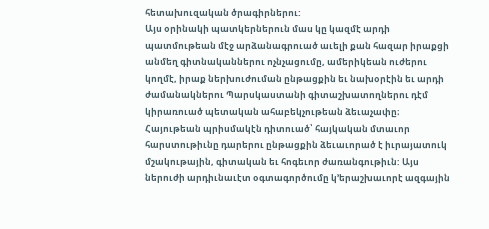հետախուզական ծրագիրներու:
Այս օրինակի պատկերներուն մաս կը կազմէ արդի պատմութեան մէջ արձանագրուած աւելի քան հազար իրաքցի անմեղ գիտնականներու ոչնչացումը, ամերիկեան ուժերու կողմէ, իրաք ներխուժուման ընթացքին եւ նախօրէին եւ արդի ժամանակներու Պարսկաստանի գիտաշխատողներու դէմ կիրառուած պետական ահաբեկչութեան ձեւաչափը։
Հայութեան պրիսմակէն դիտուած՝ հայկական մտաւոր հարստութիւնը դարերու ընթացքին ձեւաւորած է իւրայատուկ մշակութային, գիտական եւ հոգեւոր ժառանգութիւն: Այս ներուժի արդիւնաւէտ օգտագործումը կ’երաշխաւորէ ազգային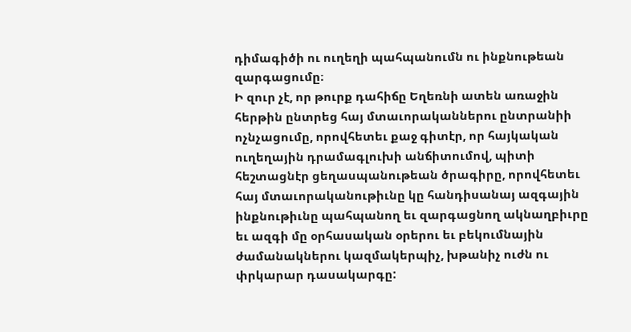դիմագիծի ու ուղեղի պահպանումն ու ինքնութեան զարգացումը։
Ի զուր չէ, որ թուրք դահիճը Եղեռնի ատեն առաջին հերթին ընտրեց հայ մտաւորականներու ընտրանիի ոչնչացումը, որովհետեւ քաջ գիտէր, որ հայկական ուղեղային դրամագլուխի անճիտումով, պիտի հեշտացնէր ցեղասպանութեան ծրագիրը, որովհետեւ հայ մտաւորականութիւնը կը հանդիսանայ ազգային ինքնութիւնը պահպանող եւ զարգացնող ակնաղբիւրը եւ ազգի մը օրհասական օրերու եւ բեկումնային ժամանակներու կազմակերպիչ, խթանիչ ուժն ու փրկարար դասակարգը: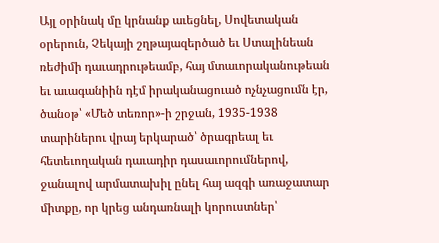Այլ օրինակ մը կրնանք աւեցնել, Սովետական օրերուն, Չեկայի շղթայազերծած եւ Ստալինեան ռեժիմի դաւադրութեամբ, հայ մտաւորականութեան եւ աւագանիին դէմ իրականացուած ոչնչացումն էր, ծանօթ՝ «Մեծ տեռոր»-ի շրջան, 1935-1938 տարիներու վրայ երկարած՝ ծրագրեալ եւ հետեւողական դաւադիր դասաւորումներով, ջանալով արմատախիլ ընել հայ ազգի առաջատար միտքը, որ կրեց անդառնալի կորուստներ՝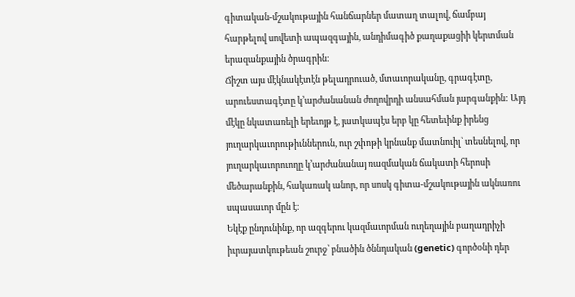գիտական-մշակութային հանճարներ մատաղ տալով, ճամբայ հարթելով սովետի ապազգային, անդիմագիծ քաղաքացիի կերտման երազանքային ծրագրին։
Ճիշտ այս մէկնակէտէն թելադրուած, մտաւորականը, գրագէտը, արուեստագէտը կ’արժանանան ժողովրդի անսահման յարգանքին: Այդ մէկը նկատառելի երեւոյթ է, յատկապէս երբ կը հետեւինք իրենց յուղարկաւորութիւններուն, ուր շփոթի կրնանք մատնուիլ` տեսնելով, որ յուղարկաւորուողը կ’արժանանայ ռազմական ճակատի հերոսի մեծարանքին, հակառակ անոր, որ սոսկ գիտա-մշակութային ակնառու սպասաւոր մըն է։
Եկէք ընդունինք, որ ազգերու կազմաւորման ուղեղային բաղադրիչի իւրայատկութեան շուրջ՝ բնածին ծննդական (genetic) գործօնի դեր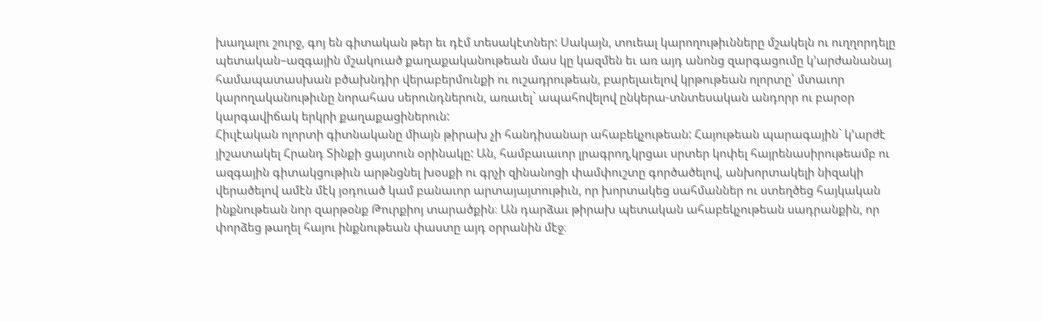խաղալու շուրջ, գոյ են գիտական թեր եւ դէմ տեսակէտներ: Սակայն, տուեալ կարողութիւնները մշակելն ու ուղղորդելը պետական–ազգային մշակուած քաղաքականութեան մաս կը կազմեն եւ առ այդ անոնց զարգացումը կ’արժանանայ համապատասխան բծախնդիր վերաբերմունքի ու ուշադրութեան, բարելաւելով կրթութեան ոլորտը՝ մտաւոր կարողականութիւնը նորահաս սերունդներուն, առաւել` ապահովելով ընկերա-տնտեսական անդորր ու բարօր կարգավիճակ երկրի քաղաքացիներուն:
Հիւլէական ոլորտի գիտնականը միայն թիրախ չի հանդիսանար ահաբեկչութեան: Հայութեան պարագային` կ’արժէ յիշատակել Հրանդ Տինքի ցայտուն օրինակը: Ան, համբաւաւոր լրագրող,կրցաւ սրտեր կոփել հայրենասիրութեամբ ու ազգային գիտակցութիւն արթնցնել խօսքի ու գրչի զինանոցի փամփուշտը գործածելով, անխորտակելի նիզակի վերածելով ամէն մէկ յօդուած կամ բանաւոր արտայայտութիւն, որ խորտակեց սահմաններ ու ստեղծեց հայկական ինքնութեան նոր զարթօնք Թուրքիոյ տարածքին։ Ան դարձաւ թիրախ պետական ահաբեկչութեան սադրանքին, որ փորձեց թաղել հայու ինքնութեան փաստը այդ օրրանին մէջ։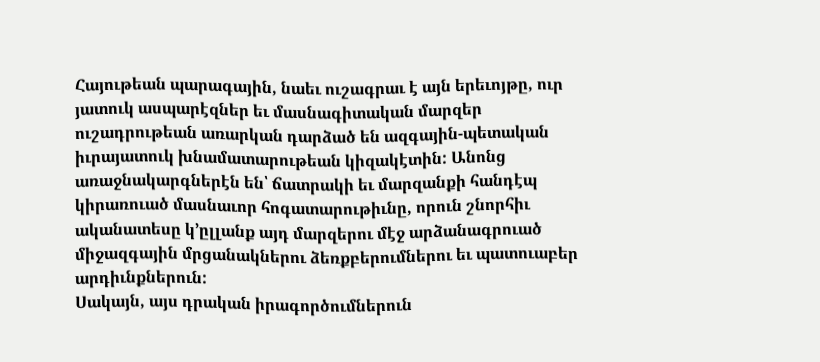Հայութեան պարագային, նաեւ ուշագրաւ է այն երեւոյթը, ուր յատուկ ասպարէզներ եւ մասնագիտական մարզեր ուշադրութեան առարկան դարձած են ազգային-պետական իւրայատուկ խնամատարութեան կիզակէտին: Անոնց առաջնակարգներէն են՝ ճատրակի եւ մարզանքի հանդէպ կիրառուած մասնաւոր հոգատարութիւնը, որուն շնորհիւ ականատեսը կ’ըլլանք այդ մարզերու մէջ արձանագրուած միջազգային մրցանակներու ձեռքբերումներու եւ պատուաբեր արդիւնքներուն:
Սակայն, այս դրական իրագործումներուն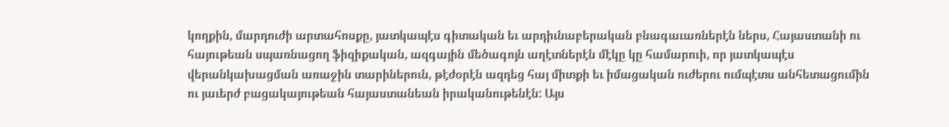կողքին, մարդուժի արտահոսքը, յատկապէս գիտական եւ արդիւնաբերական բնագաւառներէն ներս, Հայաստանի ու հայութեան սպառնացող ֆիզիքական, ազգային մեծագոյն աղէտներէն մէկը կը համարուի, որ յատկապէս վերանկախացման առաջին տարիներուն, թէժօրէն ազդեց հայ միտքի եւ իմացական ուժերու ումպէտս անհետացումին ու յաւերժ բացակայութեան հայաստանեան իրականութենէն: Այս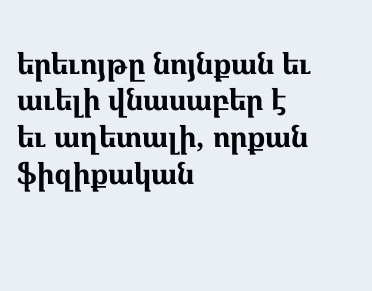երեւոյթը նոյնքան եւ աւելի վնասաբեր է եւ աղետալի, որքան ֆիզիքական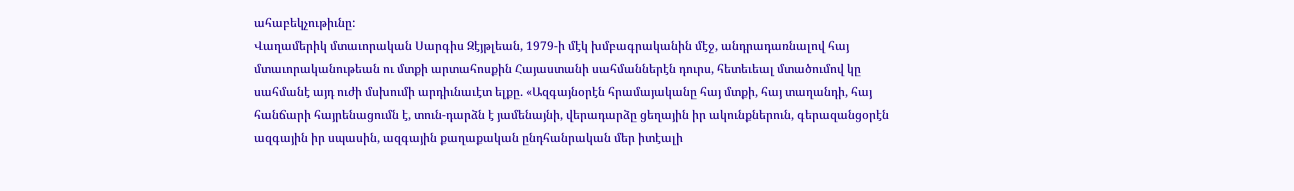ահաբեկչութիւնը:
Վաղամերիկ մտաւորական Սարգիս Զէյթլեան, 1979-ի մէկ խմբագրականին մէջ, անդրադառնալով հայ մտաւորականութեան ու մտքի արտահոսքին Հայաստանի սահմաններէն դուրս, հետեւեալ մտածումով կը սահմանէ այդ ուժի մսխումի արդիւնաւէտ ելքը. «Ազգայնօրէն հրամայականը հայ մտքի, հայ տաղանդի, հայ հանճարի հայրենացումն է, տուն-դարձն է յամենայնի, վերադարձը ցեղային իր ակունքներուն, գերազանցօրէն ազգային իր սպասին, ազգային քաղաքական ընդհանրական մեր իտէալի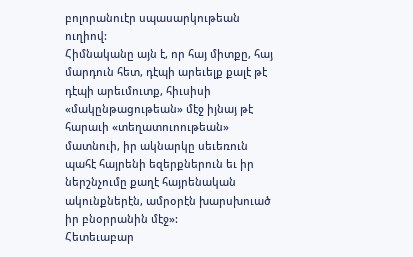բոլորանուէր սպասարկութեան ուղիով:
Հիմնականը այն է, որ հայ միտքը, հայ մարդուն հետ, դէպի արեւելք քալէ թէ դէպի արեւմուտք, հիւսիսի «մակընթացութեան» մէջ իյնայ թէ հարաւի «տեղատուոութեան» մատնուի, իր ակնարկը սեւեռուն պահէ հայրենի եզերքներուն եւ իր ներշնչումը քաղէ հայրենական ակունքներէն, ամրօրէն խարսխուած իր բնօրրանին մէջ»:
Հետեւաբար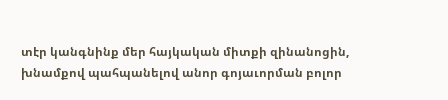տէր կանգնինք մեր հայկական միտքի զինանոցին, խնամքով պահպանելով անոր գոյաւորման բոլոր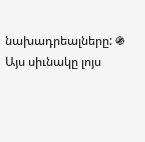նախադրեալները: ֍
Այս սիւնակը լոյս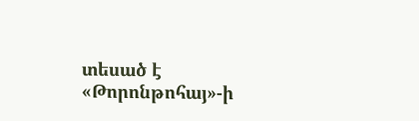տեսած է «Թորոնթոհայ»-ի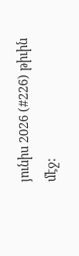յունիս 2026 (#226) թիւին մէջ: